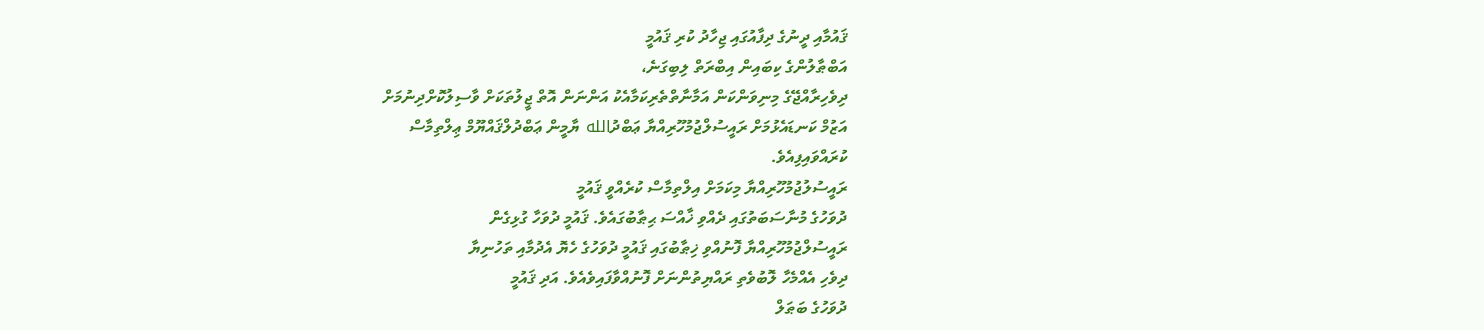ޤައުމާއި ދީނުގެ ދިފާއުގައި ޖިހާދު ކުރި ޤައުމީ
އަބްޠާލުންގެ ކިބައިން އިބްރަތް ލިބިގަނެ،
ދިވެހިރާއްޖޭގެ މިނިވަންކަން އަމާނާތްތެރިކަމާއެކު އަންނަން އޮތް ޖީލުތަކަށް ވާސިލުކޮށްދިނުމަށް
އަޒުމް ކަނޑައެޅުމަށް ރައީސުލްޖުމުހޫރިއްޔާ ޢަބްދުالله ޔާމީން ޢަބްދުލްޤައްޔޫމް ޢިލްތިމާސް
ކުރައްވައިފިއެވެ.
ރައީސުލުޖުމުހޫރިއްޔާ މިކަމަށް އިލްތިމާސް ކުރެއްވީ ޤައުމީ
ދުވަހުގެ މުނާސަބަތުގައި ދެއްވި ޚާއްސަ ޙިޠާބުގައެވެ. ޤައުމީ ދުވަހާ ގުޅިގެން
ރައީސުލްޖުމުހޫރިއްޔާ ފޮނުއްވި ޚިޠާބުގައި ޤައުމީ ދުވަހުގެ ހެޔޮ އެދުމާއި ތަހުނިޔާ
ދިވެހި އެއްމެހާ ލޮބުވެތި ރައްޔިތުންނަށް ފޮނުއްވާފައިވެއެވެ. އަދި ޤައުމީ
ދުވަހުގެ ބަޠަލް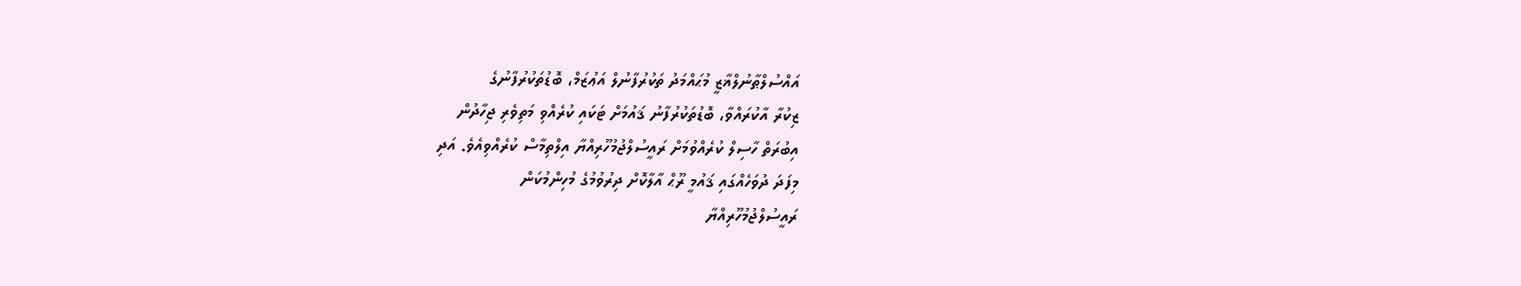އައްސުލްޠާނުލްޣާޒީ މުޙައްމަދު ތަކުރުފާނުލް އަޢުޒަމް، ބޮޑުތަކުރުފާނުގެ
ޒިކުރާ އާކުރައްވާ، ބޮޑުތަކުރުފާނު ޤައުމަށް ޓަކައި ކުރެއްވި މަތިވެރި ޖިހާދުން
އިބުރަތް ހާސިލް ކުރެއްވުމަށް ރައީސުލްޖުމުހޫރިއްޔާ އިލްތިމާސް ކުރެއްވިއެވެ. އަދި
މިފަދަ ދުވަހެއްގައި ޤައުމީ ރޫޙް އާލާކޮށް ދިރުވުމުގެ މުހިންމުކަން
ރައީސުލްޖުމުހޫރިއްޔާ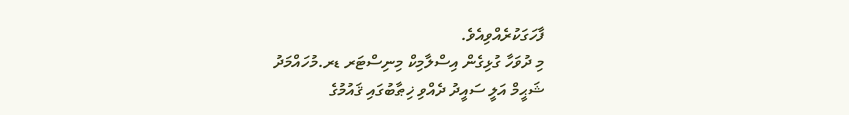ފާހަގަކުރެއްވިއެވެ.
މި ދުވަހާ ގުޅިގެން އިސްލާމިކް މިނިސްޓަރ ޑރ.މުހައްމަދު
ޝަޙީމް އަލީ ސައީދު ދެއްވި ޚިޠާބުގައި ޤައުމުގެ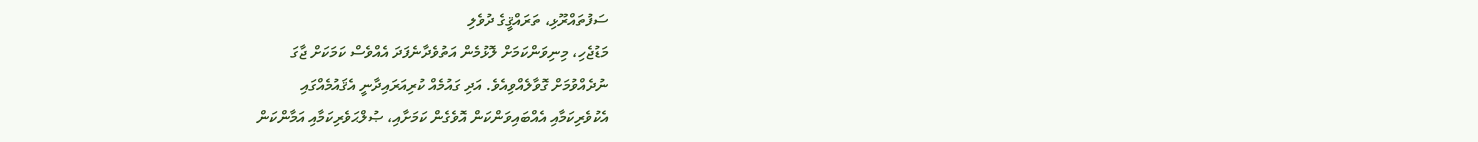ސަފުތައްރޫޅި، ތަރައްޤީގެ ދުވެލި
މަޑުޖެހި، މިނިވަންކަމަށް ލޮޅުމެން އަތުވެދާނެފަދަ އެއްވެސް ކަމަކަށް ޖާގަ
ނުދެއްވުމަށް ގޮވާލެއްވިއެވެ. އަދި ގައުމެއް ކުރިއަރައިދާނީ އެޤައުމެއްގައި
އެކުވެރިކަމާއި އެއްބައިވަންކަން އޮވެގެން ކަމަށާއި، ޞުލްޙަވެރިކަމާއި އަމާންކަން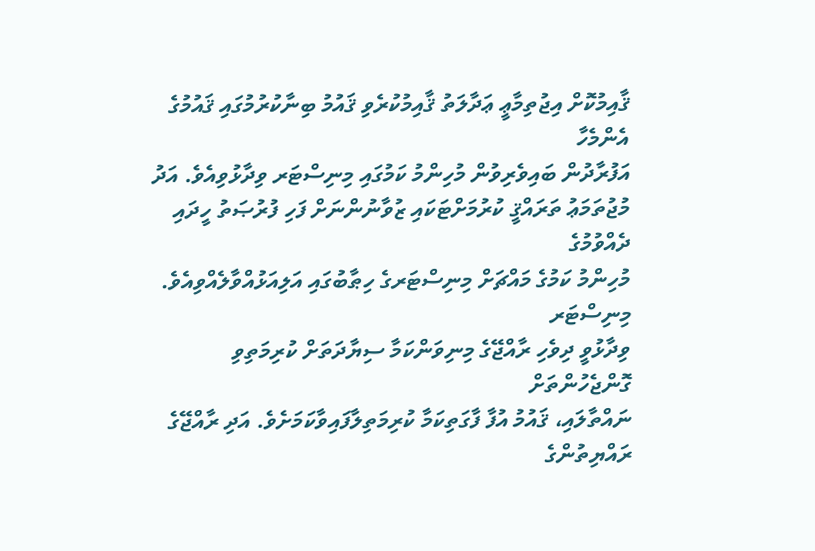ޤާއިމުކޮށް އިޖުތިމާޢީ ޢަދާލަތު ޤާއިމުކުރެވި ޤައުމު ބިނާކުރުމުގައި ޤައުމުގެ އެންމެހާ
އަފުރާދުން ބައިވެރިވުން މުހިންމު ކަމުގައި މިނިސްޓަރ ވިދާޅުވިއެވެ. އަދު
މުޖުތަމަޢު ތަރައްޤީ ކުރުމަށްޓަކައި ޒުވާނުންނަށް ފަހި ފުރުޞަތު ހީދައި ދެއްވުމުގެ
މުހިންމު ކަމުގެ މައްޗަށް މިނިސްޓަރގެ ހިޠާބުގައި އަލިއަޅުއްވާލެއްވިއެވެ.
މިނިސްޓަރ
ވިދާޅުވީ ދިވެހި ރާއްޖޭގެ މިނިވަންކަމާ ސިޔާދަތަށް ކުރިމަތިވި ގޮންޖެހުންތަށް
ނައްތާލައި، ޤައުމު އުފާ ފާގަތިކަމާ ކުރިމަތިލާފައިވާކަމަށެވެ. އަދި ރާއްޖޭގެ
ރައްޔިތުންގެ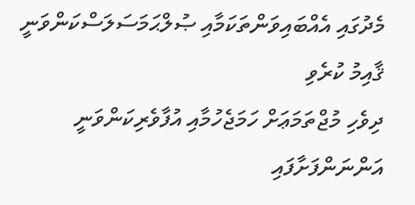މެދުގައި އެއްބައިވަންތަކަމާއި ޞުލްޙަމަސަލަސްކަންވަނީ ޤާއިމު ކުރެވި
ދިވެހި މުޖްތަމަޢަށް ހަމަޖެހުމާއި އުފާވެރިކަންވަނީ އަންނަންފަށާފައި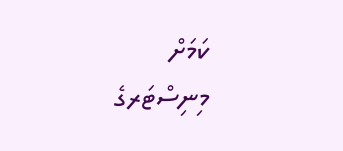ކަމަށް
މިނިސްޓަރގެ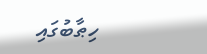ހިޠާބުގައި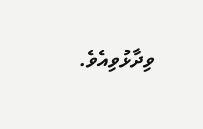ވިދާޅުވިއެވެ.